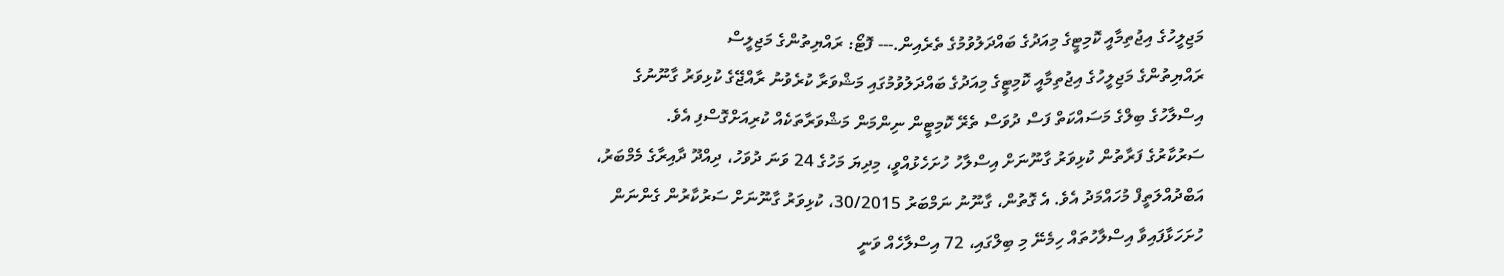މަޖިލީހުގެ އިޖުތިމާއީ ކޮމިޓީގެ މިއަދުގެ ބައްދަލުވުމުގެ ތެރެއިން.--- ފޮޓޯ: ރައްޔިތުންގެ މަޖިލީސް
ރައްޔިތުންގެ މަޖިލީހުގެ އިޖުތިމާއީ ކޮމިޓީގެ މިއަދުގެ ބައްދަލުވުމުގައި މަޝްވަރާ ކުރެވުނު ރާއްޖޭގެ ކުޅިވަރު ގާނޫނުގެ އިސްލާހުގެ ބިލްގެ މަސައްކަތް ފަސް ދުވަސް ތެރޭ ކޮމިޓީން ނިންމަން މަޝްވަރާތަކެއް ކުރިއަށްގޮސްފި އެވެ.
ސަރުކާރުގެ ފަރާތުން ކުޅިވަރު ގާނޫނަށް އިސްލާހު ހުށަހެޅުއްވީ، މިދިޔަ މަހުގެ 24 ވަނަ ދުވަހު، ދިއްދޫ ދާއިރާގެ މެމްބަރު، އަބްދުއްލަތީފް މުހައްމަދު އެވެ. އެ ގޮތުން، ގާނޫނު ނަމްބަރު 30/2015، ކުޅިވަރު ގާނޫނަށް ސަރުކާރުން ގެންނަން ހުށަހަޅާފައިވާ އިސްލާހުތައް ހިމެނޭ މި ބިލްގައި، 72 އިސްލާހެއް ވަނީ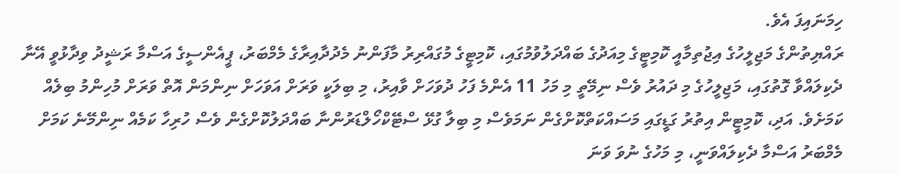ހިމަނައިފަ އެވެ.
ރައްޔިތުންގެ މަޖިލީހުގެ އިޖުތިމާއީ ކޮމިޓީގެ މިއަދުގެ ބައްދަލުވުމުގައި، ކޮމިޓީގެ މުގައްރިރު މާފަންނު މެދުދާއިރާގެ މެމްބަރު، ޕީއެންސީގެ އަސްމާ ރަޝީދު ވިދާޅުވީ އޭނާ ދެކިލައްވާ ގޮތުގައި، މަޖިލީހުގެ މި ދައުރު ވެސް ނިމޭތީ މި މަހު 11 އެންމެ ފަހު ދުވަހަށް ވާއިރު، މި ބިލަކީ ވަރަށް އަވަހަށް ނިންމަން އޮތް ވަރަށް މުހިންމު ބިލެއް ކަމަށެވެ. އަދި، ކޮމިޓީން އިތުރު ގަޑީގައި މަސައްކަތްކޮށްގެން ނަމަވެސް މި ބިލާ ގުޅޭ ސްޓޭކްހޯލްޑަރުންނާ ބައްދަލުކޮށްގެން ވެސް ހުރިހާ ކަމެއް ނިންމޭނެ ކަމަށް މެމްބަރު އަސްމާ ދެކިލައްވަނީ، މި މަހުގެ ނުވަ ވަނަ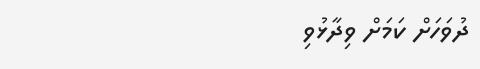ދުވަހަށް ކަމަށް ވިދާޅުވި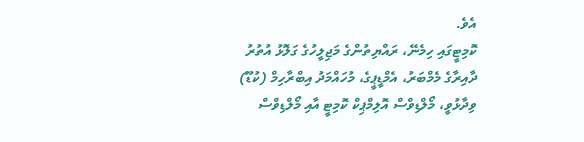އެވެ.
ކޮމިޓީގައި ހިމެނޭ، ރައްޔިތުންގެ މަޖިލީހުގެ ގަލޮޅު އުތުރު ދާއިރާގެ މެމްބަރު، އެމްޑީޕީގެ، މުހައްމަދު އިބްރާހިމް (ކުޑޫ) ވިދާޅުވީ، މޯލްޑިވްސް އޮލިމްޕިކް ކޮމިޓީ އާއި މޯލްޑިވްސް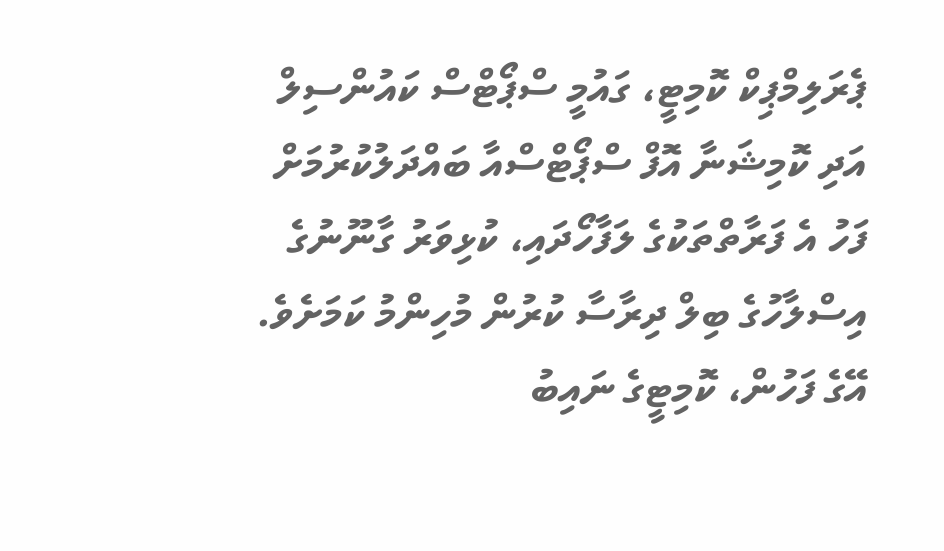ޕެރަލިމްޕިކް ކޮމިޓީ، ގައުމީ ސްޕޯޓްސް ކައުންސިލް އަދި ކޮމިޝަނާ އޮފް ސްޕޯޓްސްއާ ބައްދަލުކުރުމަށް ފަހު އެ ފަރާތްތަކުގެ ލަފާހޯދައި، ކުޅިވަރު ގާނޫނުގެ އިސްލާހުގެ ބިލް ދިރާސާ ކުރުން މުހިންމު ކަމަށެވެ.
އޭގެ ފަހުން، ކޮމިޓީގެ ނައިބު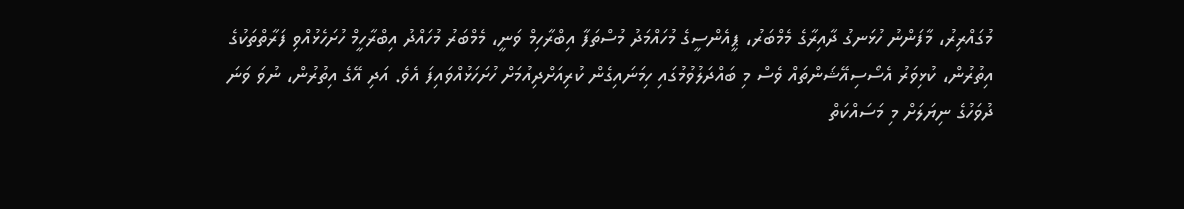މުގައްރިރު، މާފަންނު ހުޅަނގު ދާއިރާގެ މެމްބަރު، ޕީއެންސީގެ މުހައްމަދު މުސްތަފާ އިބްރާހިމް ވަނީ، މެމްބަރު މުހައްދު އިބްރާހީމް ހުށަހެޅުއްވި ފަރާތްތަކުގެ އިތުރުން، ކުޅިވަރު އެސޯސިއޭޝަންތައް ވެސް މި ބައްދަލުވުމުގައި ހިމަނައިގެން ކުރިއަށްދިއުމަށް ހުށަހަޅުއްވައިފަ އެވެ. އަދި އޭގެ އިތުރުން، ނުވަ ވަނަ ދުވަހުގެ ނިޔަލަށް މި މަސައްކަތް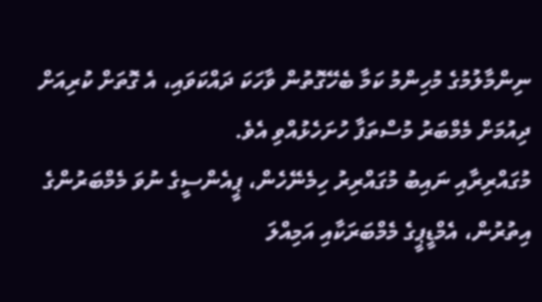ނިންމާލުމުގެ މުހިންމު ކަމާ ބެހޭގޮތުން ވާހަކަ ދައްކަވައި، އެ ގޮތަށް ކުރިއަށް ދިއުމަށް މެމްބަރު މުސްތަފާ ހުށަހެޅުއްވި އެވެ.
މުގައްރިރާއި ނައިބު މުގައްރިރު ހިމެނޭހެން، ޕީއެންސީގެ ނުވަ މެމްބަރުންގެ އިތުރުން، އެމްޑީޕީގެ މެމްބަރަކާއި އަމިއްލަ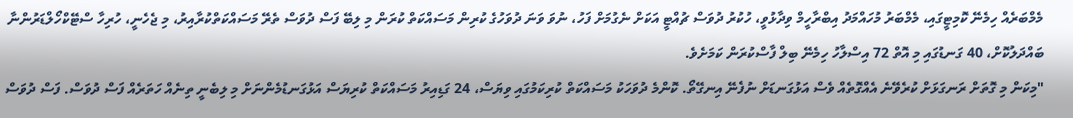މެމްބަރެއް ހިމެނޭ ކޮމިޓީގައި، މެމްބަރު މުހައްމަދު އިބްރާހީމް ވިދާޅުވީ، ހުކުރު ދުވަސް ޗުއްޓީ އަކަށް ނެގުމަށް ފަހު، ނުވަ ވަނަ ދުވަހުގެ ކުރިން މަސައްކަތް ކުރަން މި ލިބޭ ފަސް ދުވަސް ތެރޭ މަސައްކަތްކުރާއިރު، މި ޖެހެނީ، ހުރިހާ ސްޓޭކްހޯލްޑަރުންނާ ބައްދަލުކޮށް، 40 ގަނޑުގައި މި އޮތް 72 އިސްލާހު ހިމެނޭ ބިލް ފާސްކުރަން ކަމަށެވެ.
"މިކަން މި ގޮތަށް ރަނގަޅަށް ކުރެވޭނެ އެއްގޮތެއް ވެސް އަޅުގަނޑަށް ނުފެނޭ އިނގޭތޯ. ކޮންމެ ދުވަހަކު މަސައްކަތް ކުރިކަމުގައި ވިޔަސް، 24 ގަޑިއިރު މަސައްކަތް ކުރިޔަސް އަޅުގަނޑުމެންނަށް މި ލިބެނީ ތިނެއް ހަތަރެއް ފަސް ދުވަސް. ފަސް ދުވަސް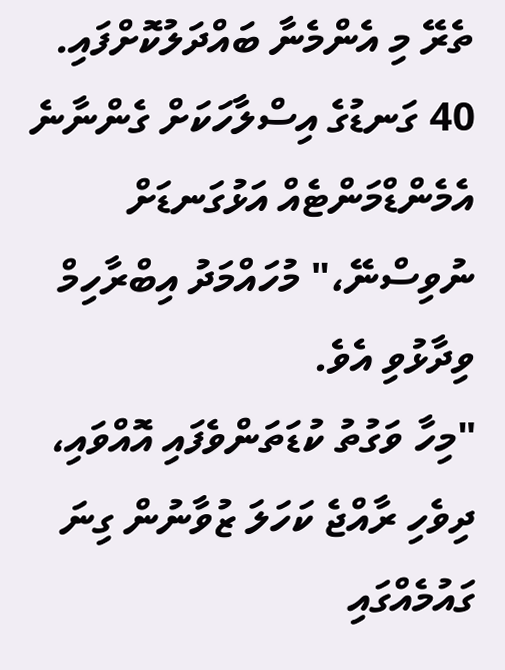ތެރޭ މި އެންމެނާ ބައްދަލުކޮށްފައި. 40 ގަނޑުގެ އިސްލާހަކަށް ގެންނާނެ އެމެންޑްމަންޓެއް އަޅުގަނޑަށް ނުވިސްނޭ،" މުހައްމަދު އިބްރާހިމް ވިދާޅުވި އެވެ.
"މިހާ ވަގުތު ކުޑަތަންވެފައި އޮއްވައި، ދިވެހި ރާއްޖެ ކަހަލަ ޒުވާނުން ގިނަ ގައުމެއްގައި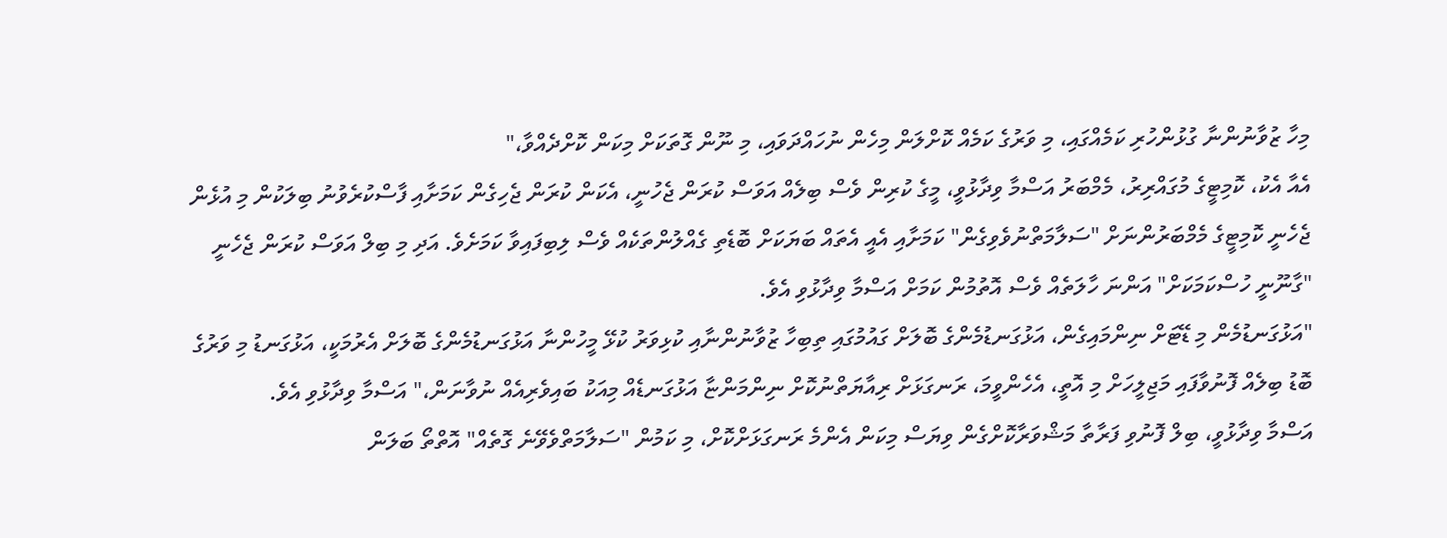މިހާ ޒުވާނުންނާ ގުޅުންހުރި ކަމެއްގައި، މި ވަރުގެ ކަމެއް ކޮށްލަން މިހެން ނުހައްދަވައި، މި ނޫން ގޮތަކަށް މިކަން ކޮށްދެއްވާ،"
އެއާ އެކު، ކޮމިޓީގެ މުގައްރިރު، މެމްބަރު އަސްމާ ވިދާޅުވީ، މީގެ ކުރިން ވެސް ބިލެއް އަވަސް ކުރަން ޖެހުނީ، އެކަން ކުރަން ޖެހިގެން ކަމަށާއި ފާސްކުރެވުނު ބިލަކުން މި އުޅެން ޖެހެނީ ކޮމިޓީގެ މެމްބަރުންނަށް "ސަލާމަތްނުވެވިގެން" ކަމަށާއި އެއީ އެތައް ބަޔަކަށް ބޮޑެތި ގެއްލުންތަކެއް ވެސް ލިބިފައިވާ ކަމަށެވެ. އަދި މި ބިލް އަވަސް ކުރަން ޖެހެނީ "ގާނޫނީ ހުސްކަމަކަށް" އަންނަ ހާލަތެއް ވެސް އޮތުމުން ކަމަށް އަސްމާ ވިދާޅުވި އެވެ.
"އަޅުގަނޑުމެން މި ޑޭޓަށް ނިންމައިގެން، އަޅުގަނޑުމެންގެ ބޮލަށް ގައުމުގައި ތިބިހާ ޒުވާނުންނާއި ކުޅިވަރު ކުޅޭ މީހުންނާ އަޅުގަނޑުމެންގެ ބޮލަށް އެރުމަކީ، އަޅުގަނޑު މި ވަރުގެ ބޮޑު ބިލެއް ފޮނުވާފައި މަޖިލީހަށް މި އޮތީ، އެހެންވީމަ، ރަނގަޅަށް ރިއާޔަތްނުކޮށް ނިންމަންޏާ އަޅުގަނޑެއް މިއަކު ބައިވެރިއެއް ނުވާނަން،" އަސްމާ ވިދާޅުވި އެވެ.
އަސްމާ ވިދާޅުވީ، ބިލް ފޮނުވި ފަރާތާ މަޝްވަރާކޮށްގެން ވިޔަސް މިކަން އެންމެ ރަނގަޅަށްކޮށް، މި ކަމުން "ސަލާމަތްވެވޭނެ ގޮތެއް" އޮތްތޯ ބަލަން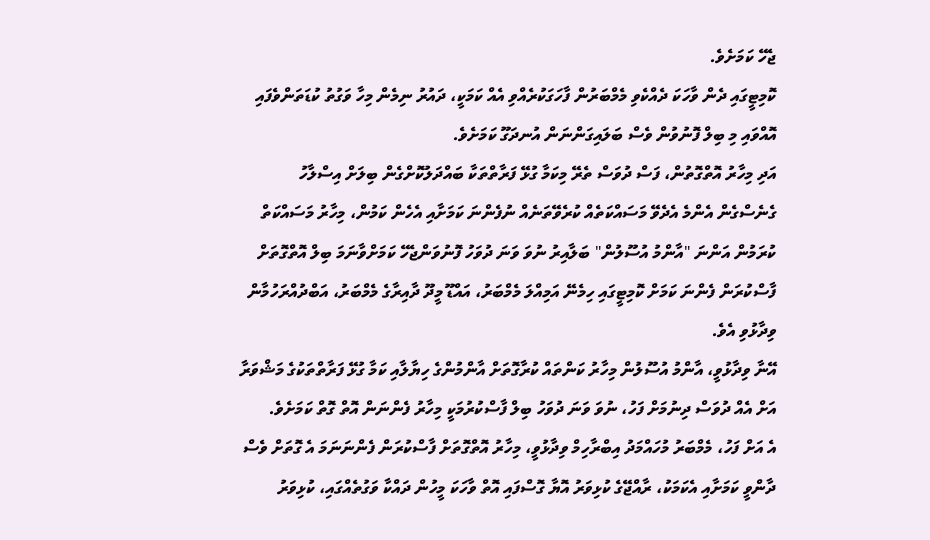ޖެހޭ ކަމަށެވެ.
ކޮމިޓީގައި ދެން ވާހަކަ ދެއްކެވި މެމްބަރުން ފާހަގަކުރެއްވި އެއް ކަމަކީ، ދައުރު ނިމެން މިހާ ވަގުތު ކުޑަތަންވެފައި އޮއްވައި މި ބިލް ފޮނުވުން ވެސް ބަލައިގަންނަން އުނދަގޫ ކަމަށެވެ.
އަދި މިހާރު އޮތްގޮތުން، ފަސް ދުވަސް ތެރޭ މިކަމާ ގުޅޭ ފަރާތްތަކާ ބައްދަލުކޮށްގެން ބިލަށް އިސްލާހު ގެނެސްގެން އެންމެ އެދެވޭ މަސައްކަތެއް ކުރެވޭތަނެއް ނުފެންނަ ކަމަށާއި އެހެން ކަމުން، މިހާރު މަސައްކަތް ކުރަމުން އަންނަ "އާންމު އުސޫލުން" ބަލާއިރު ނުވަ ވަނަ ދުވަހު ފޮނުވަންޖެހޭ ކަމަށްވާނަމަ ބިލް އޮތްގޮތަށް ފާސްކުރަން ފެންނަ ކަމަށް ކޮމިޓީގައި ހިމެނޭ އަމިއްލަ މެމްބަރު، އައްޑޫ މީދޫ ދާއިރާގެ މެމްބަރު، އަބްދުއްރަހުމާން ވިދާޅުވި އެވެ.
އޭނާ ވިދާޅުވީ، އާންމު އުސޫލުން މިހާރު ކަންތައް ކުރާގޮތަށް އާންމުންގެ ހިޔާލާއި ކަމާ ގުޅޭ ފަރާތްތަކުގެ މަޝްވަރާ އަށް އެއް ދުވަސް ދިނުމަށް ފަހު، ނުވަ ވަނަ ދުވަހު ބިލް ފާސްކުރުމަކީ މިހާރު ފެންނަން އޮތް ގޮތް ކަމަށެވެ.
އެ އަށް ފަހު، މެމްބަރު މުހައްމަދު އިބްރާހިމް ވިދާޅުވީ، މިހާރު އޮތްގޮތަށް ފާސްކުރަން ފެންނަނަމަ އެ ގޮތަށް ވެސް ދާންވީ ކަމަށާއި އެކަމަކު، ރާއްޖޭގެ ކުޅިވަރު އޮޔާ ގޮސްފައި އޮތް ވާހަކަ މީހުން ދައްކާ ވަގުތެއްގައި، ކުޅިވަރު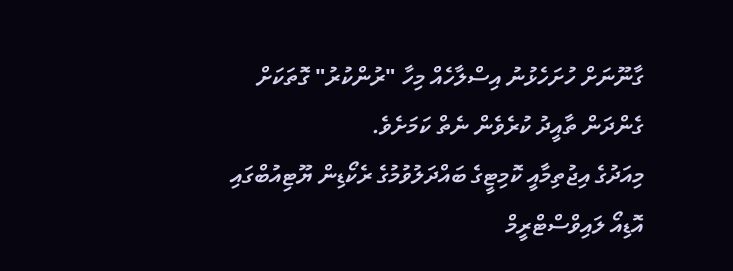ގާނޫނަށް ހުށަހެޅުނު އިސްލާހެއް މިހާ "ރުންކުރު" ގޮތަކަށް ގެންދަން ތާއީދު ކުރެވެން ނެތް ކަމަށެވެ.
މިއަދުގެ އިޖުތިމާއީ ކޮމިޓީގެ ބައްދަލުވުމުގެ ރެކޯޑިން ޔޫޓިއުބްގައި އޮޑިއޯ ލައިވްސްޓްރީމް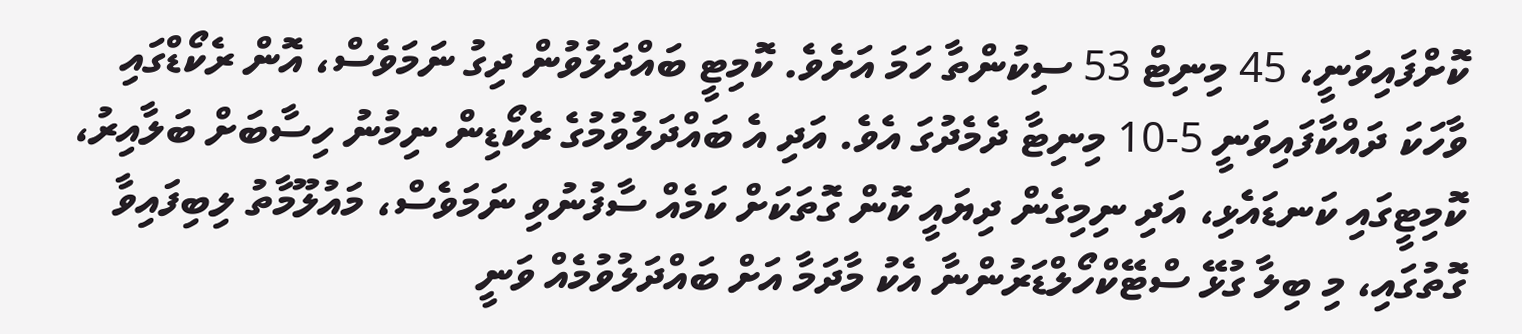ކޮށްފައިވަނީ، 45 މިނިޓް 53 ސިކުންތާ ހަމަ އަށެވެ. ކޮމިޓީ ބައްދަލުވުން ދިގު ނަމަވެސް، އޮން ރެކޯޑްގައި ވާހަކަ ދައްކާފައިވަނީ 5-10 މިނިޓާ ދެމެދުގަ އެވެ. އަދި އެ ބައްދަލުވުމުގެ ރެކޯޑިން ނިމުނު ހިސާބަށް ބަލާއިރު، ކޮމިޓީގައި ކަނޑައެޅި، އަދި ނިމިގެން ދިޔައީ ކޮން ގޮތަކަށް ކަމެއް ސާފުނުވި ނަމަވެސް، މައުލޫމާތު ލިބިފައިވާ ގޮތުގައި، މި ބިލާ ގުޅޭ ސްޓޭކްހޯލްޑަރުންނާ އެކު މާދަމާ އަށް ބައްދަލުވުމެއް ވަނީ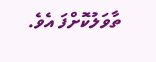ތާވަލުކޮށްފަ އެވެ.